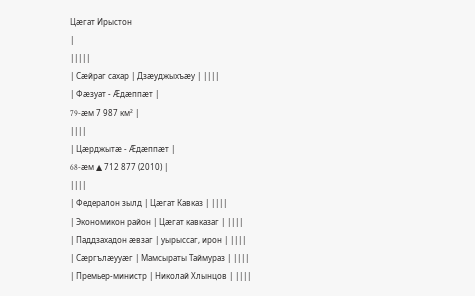Цæгат Ирыстон
|
|||||
| Сæйраг сахар | Дзæуджыхъæу | ||||
| Фæзуат - Æдæппæт |
79-æм 7 987 км² |
||||
| Цæрджытæ - Æдæппæт |
68-æм ▲ 712 877 (2010) |
||||
| Федералон зылд | Цæгат Кавказ | ||||
| Экономикон район | Цæгат кавказаг | ||||
| Паддзахадон æвзаг | уырыссаг, ирон | ||||
| Сæргълæууæг | Мамсыраты Таймураз | ||||
| Премьер-министр | Николай Хлынцов | ||||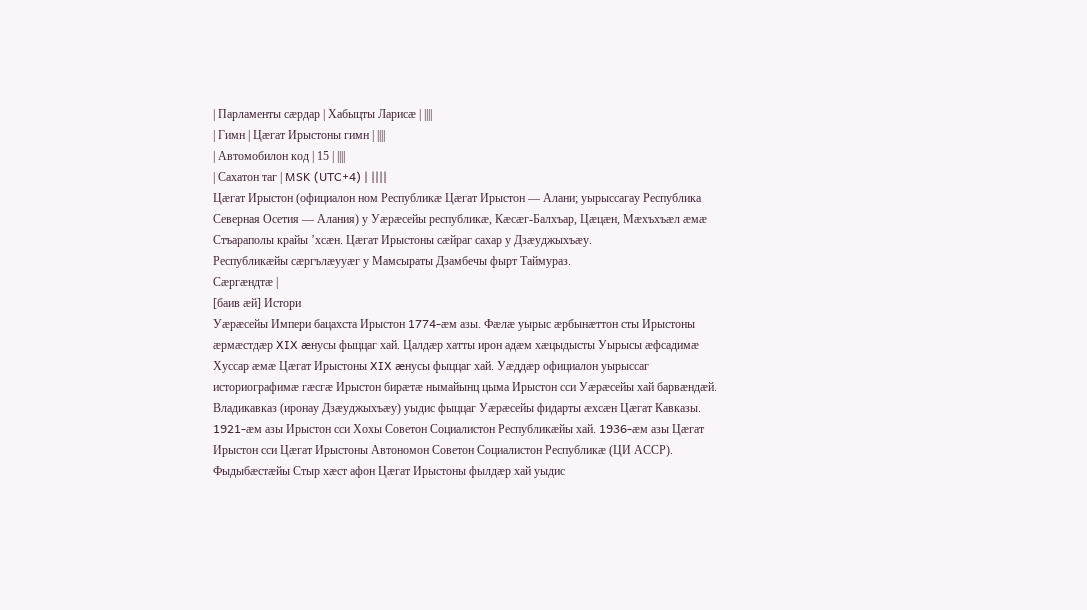| Парламенты сæрдар | Хабыцты Ларисæ | ||||
| Гимн | Цæгат Ирыстоны гимн | ||||
| Автомобилон код | 15 | ||||
| Сахатон таг | MSK (UTC+4) | ||||
Цæгат Ирыстон (официалон ном Республикæ Цæгат Ирыстон — Алани; уырыссагау Республика Северная Осетия — Алания) у Уæрæсейы республикæ, Кæсæг-Балхъар, Цæцæн, Мæхъхъæл æмæ Стъараполы крайы ’хсæн. Цæгат Ирыстоны сæйраг сахар у Дзæуджыхъæу.
Республикæйы сæргълæууæг у Мамсыраты Дзамбечы фырт Таймураз.
Сæргæндтæ |
[баив æй] Истори
Уæрæсейы Импери бацахста Ирыстон 1774-æм азы. Фæлæ уырыс æрбынæттон сты Ирыстоны æрмæстдæр XIX æнусы фыццаг хай. Цалдæр хатты ирон адæм хæцыдысты Уырысы æфсадимæ Хуссар æмæ Цæгат Ирыстоны XIX æнусы фыццаг хай. Уæддæр официалон уырыссаг историографимæ гæсгæ Ирыстон бирæтæ нымайынц цыма Ирыстон сси Уæрæсейы хай барвæндæй. Владикавказ (иронау Дзæуджыхъæу) уыдис фыццаг Уæрæсейы фидарты æхсæн Цæгат Кавказы.
1921-æм азы Ирыстон сси Хохы Советон Социалистон Республикæйы хай. 1936-æм азы Цæгат Ирыстон сси Цæгат Ирыстоны Автономон Советон Социалистон Республикæ (ЦИ АССР).
Фыдыбæстæйы Стыр хæст афон Цæгат Ирыстоны фылдæр хай уыдис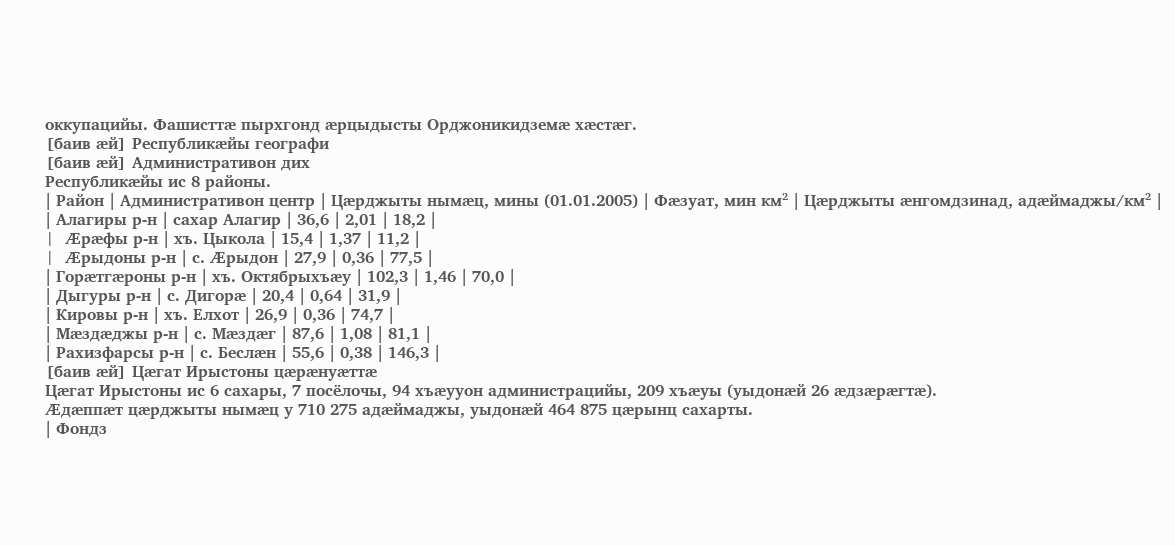оккупацийы. Фашисттæ пырхгонд æрцыдысты Орджоникидземæ хæстæг.
[баив æй] Республикæйы географи
[баив æй] Административон дих
Республикæйы ис 8 районы.
| Район | Административон центр | Цæрджыты нымæц, мины (01.01.2005) | Фæзуат, мин км² | Цæрджыты æнгомдзинад, адæймаджы/км² |
| Алагиры р-н | сахар Алагир | 36,6 | 2,01 | 18,2 |
| Æрæфы р-н | хъ. Цыкола | 15,4 | 1,37 | 11,2 |
| Æрыдоны р-н | с. Æрыдон | 27,9 | 0,36 | 77,5 |
| Горæтгæроны р-н | хъ. Октябрыхъæу | 102,3 | 1,46 | 70,0 |
| Дыгуры р-н | с. Дигорæ | 20,4 | 0,64 | 31,9 |
| Кировы р-н | хъ. Елхот | 26,9 | 0,36 | 74,7 |
| Мæздæджы р-н | с. Мæздæг | 87,6 | 1,08 | 81,1 |
| Рахизфарсы р-н | с. Беслæн | 55,6 | 0,38 | 146,3 |
[баив æй] Цæгат Ирыстоны цæрæнуæттæ
Цæгат Ирыстоны ис 6 сахары, 7 посёлочы, 94 хъæууон администрацийы, 209 хъæуы (уыдонæй 26 æдзæрæгтæ).
Æдæппæт цæрджыты нымæц у 710 275 адæймаджы, уыдонæй 464 875 цæрынц сахарты.
| Фондз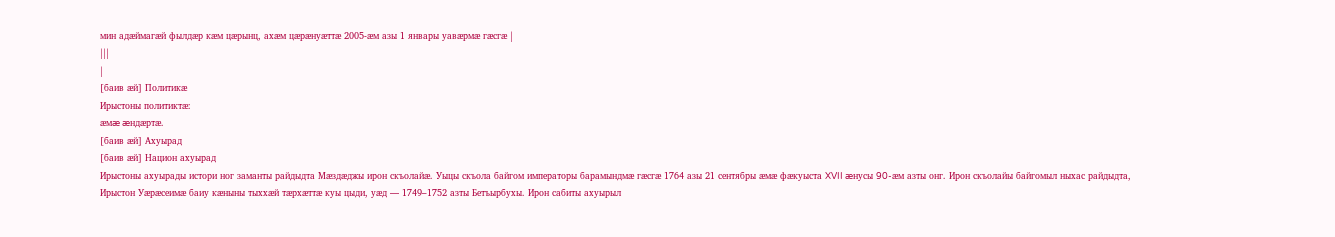мин адæймагæй фылдæр кæм цæрынц, ахæм цæрæнуæттæ 2005-æм азы 1 январы уавæрмæ гæсгæ |
|||
|
[баив æй] Политикæ
Ирыстоны политиктæ:
æмæ æндæртæ.
[баив æй] Ахуырад
[баив æй] Национ ахуырад
Ирыстоны ахуырады истори ног заманты райдыдта Мæздæджы ирон скъолайæ. Уыцы скъола байгом императоры барамындмæ гæсгæ 1764 азы 21 сентябры æмæ фæкуыста XVII æнусы 90-æм азты онг. Ирон скъолайы байгомыл ныхас райдыдта, Ирыстон Уæрæсеимæ баиу кæныны тыххæй тæрхæттæ куы цыди, уæд — 1749–1752 азты Бетъырбухы. Ирон сабиты ахуырыл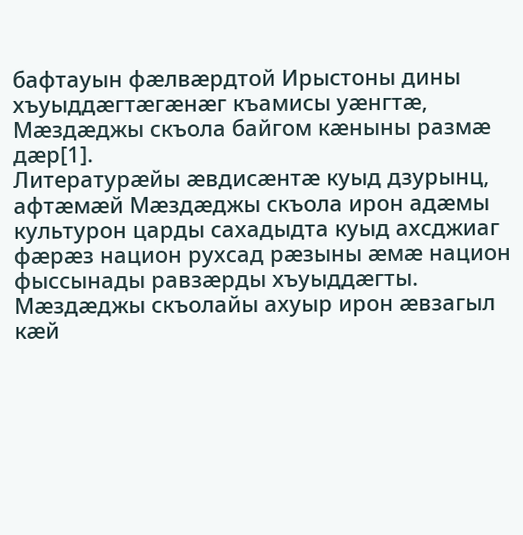бафтауын фæлвæрдтой Ирыстоны дины хъуыддæгтæгæнæг къамисы уæнгтæ, Мæздæджы скъола байгом кæныны размæ дæр[1].
Литературæйы æвдисæнтæ куыд дзурынц, афтæмæй Мæздæджы скъола ирон адæмы культурон царды сахадыдта куыд ахсджиаг фæрæз национ рухсад рæзыны æмæ национ фыссынады равзæрды хъуыддæгты. Мæздæджы скъолайы ахуыр ирон æвзагыл кæй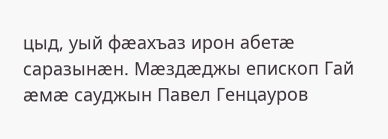цыд, уый фæахъаз ирон абетæ саразынæн. Мæздæджы епископ Гай æмæ сауджын Павел Генцауров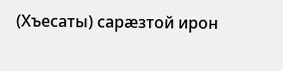(Хъесаты) сарæзтой ирон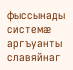фыссынады системæ аргъуанты славяйнаг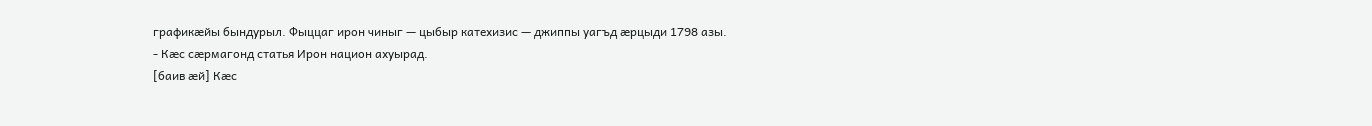графикæйы бындурыл. Фыццаг ирон чиныг — цыбыр катехизис — джиппы уагъд æрцыди 1798 азы.
- Кæс сæрмагонд статья Ирон национ ахуырад.
[баив æй] Кæс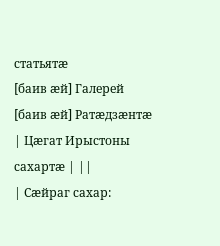статьятæ
[баив æй] Галерей
[баив æй] Ратæдзæнтæ
| Цæгат Ирыстоны сахартæ | ||
| Сæйраг сахар: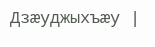Дзæуджыхъæу |